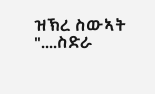ዝኽረ ስውኣት
"....ስድራ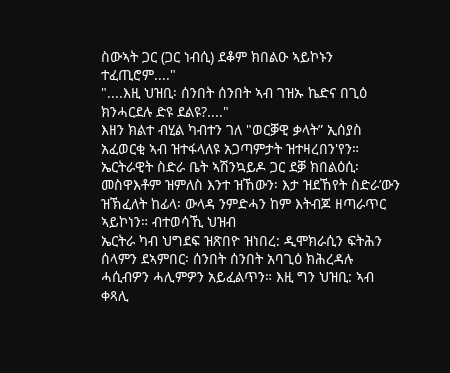ስውኣት ጋር (ጋር ነብሲ) ደቆም ክበልዑ ኣይኮኑን ተፈጢሮም...."
"....እዚ ህዝቢ፡ ሰንበት ሰንበት ኣብ ገዝኡ ኬድና በጊዕ ክንሓርደሉ ድዩ ደልዩ?...."
እዘን ክልተ ብሂል ካብተን ገለ "ወርቓዊ ቃላት” ኢሰያስ አፈወርቂ ኣብ ዝተፋላለዩ አጋጣምታት ዝተዛረበን'የን።
ኤርትራዊት ስድራ ቤት ኣሽንኳይዶ ጋር ደቓ ክበልዕሲ፡ መስዋእቶም ዝምለስ እንተ ዝኸውን፡ እታ ዝደኸየት ስድራ’ውን ዝኽፈለት ከፊላ፡ ውላዳ ንምድሓን ከም እትብጆ ዘጣራጥር ኣይኮነን። ብተወሳኺ ህዝብ
ኤርትራ ካብ ህግደፍ ዝጽበዮ ዝነበረ: ዲሞክራሲን ፍትሕን ሰላምን ደኣምበር፡ ሰንበት ሰንበት አባጊዕ ክሕረዳሉ ሓሲብዎን ሓሊምዎን አይፈልጥን። እዚ ግን ህዝቢ: ኣብ ቀጻሊ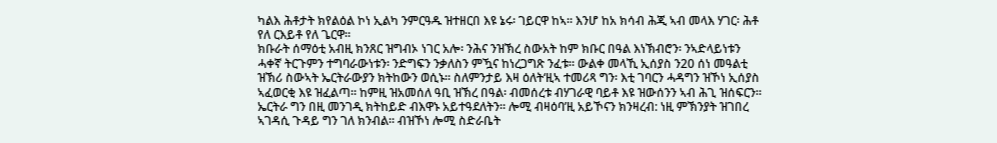ካልእ ሕቶታት ክየልዕል ኮነ ኢልካ ንምርዓዱ ዝተዘርበ እዩ ኔሩ፡ ገይርዋ ከኣ። እንሆ ከአ ክሳብ ሕጂ ኣብ መላእ ሃገር፡ ሕቶ የለ ርእይቶ የለ ጌርዋ።
ክቡራት ሰማዕቲ አብዚ ክንጸር ዝግብኦ ነገር አሎ፡ ንሕና ንዝኽረ ስውአት ከም ክቡር በዓል እነኽብሮን፡ ንኣድላይነቱን ሓቀኛ ትርጉምን ተግባራውነቱን፡ ንድግፍን ንቃለስን ምዃና ከነረጋግጽ ንፈቱ። ውልቀ መላኺ ኢሰያስ ን20 ሰነ መዓልቲ ዝኽሪ ስውኣት ኤርትራውያን ክትከውን ወሲኑ። ስለምንታይ እዛ ዕለት‘ዚኣ ተመሪጻ ግን፡ እቲ ገባርን ሓዳግን ዝኾነ ኢሰያስ ኣፈወርቂ እዩ ዝፈልጣ። ከምዚ ዝአመሰለ ዓቢ ዝኽረ በዓል፡ ብመሰረቱ ብሃገራዊ ባይቶ እዩ ዝውሰንን ኣብ ሕጊ ዝሰፍርን። ኤርትራ ግን በዚ መንገዲ ክትከይድ ብእዋኑ አይተዓደለትን። ሎሚ ብዛዕባ’ዚ አይኾናን ክንዛረብ: ነዚ ምኽንያት ዝገበረ ኣገዳሲ ጉዳይ ግን ገለ ክንብል። ብዝኾነ ሎሚ ስድራቤት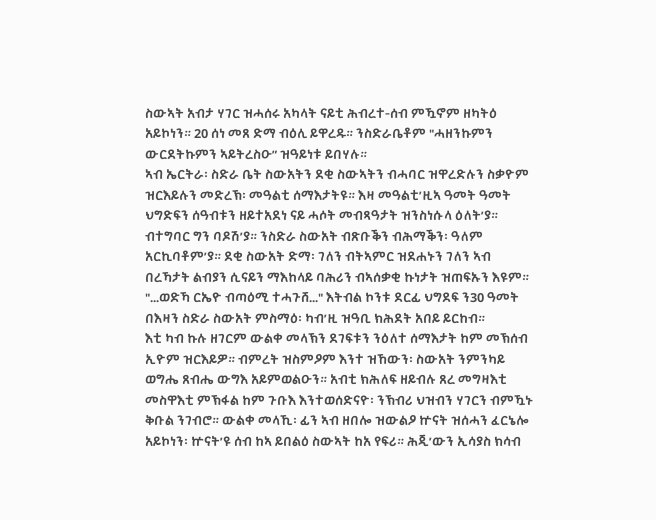ስውኣት አብታ ሃገር ዝሓሰሩ አካላት ናይቲ ሕብረተ-ሰብ ምዃኖም ዘካትዕ አይኮነን። 20 ሰነ መጸ ድማ ብዕሊ ይዋረዱ። ንስድራቤቶም "ሓዘንኩምን ውርደትኩምን ኣይትረስዑ” ዝዓይነቱ ይበሃሉ።
ኣብ ኤርትራ፡ ስድራ ቤት ስውአትን ደቂ ስውኣትን ብሓባር ዝዋረድሉን ስቃዮም ዝርእይሉን መድረኽ፡ መዓልቲ ሰማእታትዩ። እዛ መዓልቲ’ዚኣ ዓመት ዓመት ህግድፍን ሰዓብቱን ዘይተአደነ ናይ ሓሶት መብጻዓታት ዝንስነሱላ ዕለት’ያ። ብተግባር ግን ባዶሽ’ያ። ንስድራ ስውአት ብጽቡቕን ብሕማቕን፡ ዓለም አርኪባቶም’ያ። ደቂ ስውአት ድማ፡ ገለን ብትኣምር ዝደሐኑን ገለን ኣብ በረኻታት ልብያን ሲናይን ማእከላይ ባሕሪን ብኣሰቃቂ ኩነታት ዝጠፍኡን እዩም።
"...ወድኻ ርኤዮ ብጣዕሚ ተሓጉሸ..." እትብል ኮንቱ ደርፊ ህግደፍ ን30 ዓመት በእዛን ስድራ ስውአት ምስማዕ፡ ካብ’ዚ ዝዓቢ ክሕደት አበይ ይርከብ።
እቲ ካብ ኩሉ ዘገርም ውልቀ መላኽን ደገፍቱን ንዕለተ ሰማእታት ከም መኽሰብ ኢዮም ዝርእይዎ። ብምረት ዝስምዖም እንተ ዝኸውን፡ ስውአት ንምንካይ ወግሔ ጸብሔ ውግእ አይምወልዑን። አብቲ ክሕለፍ ዘይብሉ ጸረ መግዛእቲ መስዋእቲ ምኽፋል ከም ጉቡእ እንተወሰድናዮ፡ ንኽብሪ ህዝብን ሃገርን ብምዃኑ ቅቡል ንገብሮ። ውልቀ መላኺ፡ ፊን ኣብ ዘበሎ ዝውልዖ ኵናት ዝሰሓን ፈርኔሎ አይኮነን፡ ኵናት’ዩ ሰብ ከኣ ይበልዕ ስውኣት ከአ የፍሪ። ሕጂ’ውን ኢሳያስ ክሳብ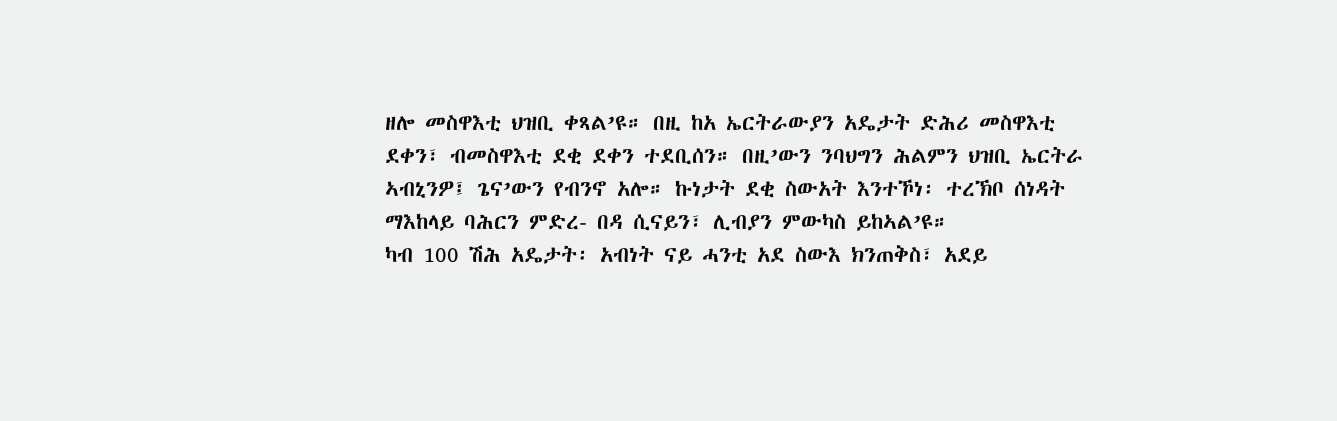ዘሎ መስዋእቲ ህዝቢ ቀጻል’ዩ። በዚ ከአ ኤርትራውያን አዴታት ድሕሪ መስዋእቲ ደቀን፣ ብመስዋእቲ ደቂ ደቀን ተደቢሰን። በዚ’ውን ንባህግን ሕልምን ህዝቢ ኤርትራ ኣብኒንዎ፤ ጌና’ውን የብንኖ አሎ። ኩነታት ደቂ ስውአት እንተኾነ፡ ተረኽቦ ሰነዳት ማእከላይ ባሕርን ምድረ- በዳ ሲናይን፣ ሊብያን ምውካስ ይከኣል’ዩ።
ካብ 100 ሽሕ አዴታት፡ አብነት ናይ ሓንቲ አደ ስውእ ክንጠቅስ፣ አደይ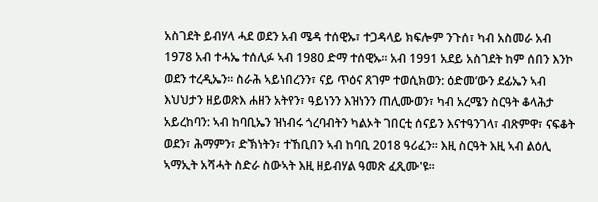አስገደት ይብሃላ ሓደ ወደን አብ ሜዳ ተሰዊኡ፣ ተጋዳላይ ክፍሎም ንጉሰ፣ ካብ አስመራ አብ 1978 አብ ተሓኤ ተሰሊፉ ኣብ 1980 ድማ ተሰዊኡ። አብ 1991 አደይ አስገደት ከም ሰበን እንኮ ወደን ተረዲኤን። ስራሕ ኣይነበረንን፣ ናይ ጥዕና ጸገም ተወሲክወን: ዕድመ’ውን ደፊኤን ኣብ እህህታን ዘይወጽእ ሐዘን አትየን፣ ዓይነንን እዝነንን ጠሊሙወን፣ ካብ አረሜን ስርዓት ቆላሕታ አይረከባን: ኣብ ከባቢኤን ዝነብሩ ጎረባብትን ካልኦት ገበርቲ ሰናይን እናተዓንገላ፣ ብጽምዋ፣ ናፍቆት ወደን፣ ሕማምን፣ ድኽነትን፣ ተኸቢበን ኣብ ከባቢ 2018 ዓሪፈን። እዚ ስርዓት እዚ ኣብ ልዕሊ ኣማኢት አሻሓት ስድራ ስውኣት እዚ ዘይብሃል ዓመጽ ፈጺሙ'ዩ።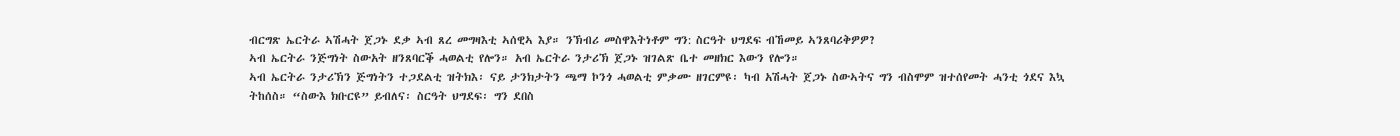ብርግጽ ኤርትራ ኣሽሓት ጀጋኑ ደቃ ኣብ ጸረ መግዛእቲ ኣሰዊኣ እያ። ንኽብሪ መስዋእትነቶም ግን: ስርዓት ህግደፍ ብኸመይ ኣንጸባሪቅዎዎ?
ኣብ ኤርትራ ንጅግነት ስውአት ዘንጸባርቕ ሓወልቲ የሎን። አብ ኤርትራ ንታሪኽ ጀጋኑ ዝገልጽ ቤተ መዘክር እውን የሎን።
ኣብ ኤርትራ ንታሪኽን ጅግነትን ተጋደልቲ ዝትክእ፡ ናይ ታንክታትን ጫማ ኮንጎ ሓወልቲ ምቃሙ ዘገርምዩ፡ ካብ አሽሓት ጀጋኑ ስውኣትና ግን ብስሞም ዝተሰየመት ሓንቲ ጎደና እኳ ትከሰስ። “ስውእ ክቡርዩ” ይብለና፡ ስርዓት ህግደፍ፡ ግን ደበስ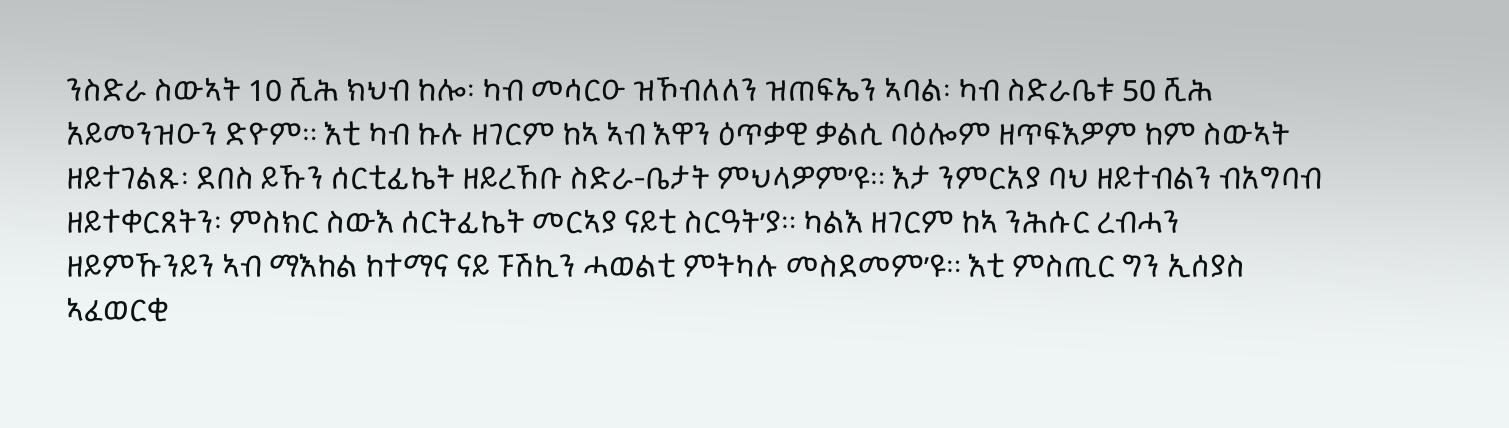ንስድራ ስውኣት 10 ሺሕ ክህብ ከሎ፡ ካብ መሳርዑ ዝኾብለለን ዝጠፍኤን ኣባል፡ ካብ ስድራቤቱ 50 ሺሕ አይመንዝዑን ድዮም። እቲ ካብ ኩሉ ዘገርም ከኣ ኣብ እዋን ዕጥቃዊ ቃልሲ ባዕሎም ዘጥፍእዎም ከም ስውኣት ዘይተገልጹ፡ ደበስ ይኹን ሰርቲፊኬት ዘይረኸቡ ስድራ-ቤታት ምህላዎም’ዩ። እታ ንምርአያ ባህ ዘይተብልን ብአግባብ ዘይተቀርጸትን፡ ምስክር ስውእ ሰርትፊኬት መርኣያ ናይቲ ስርዓት’ያ። ካልእ ዘገርም ከኣ ንሕሱር ረብሓን ዘይምኹንይን ኣብ ማእከል ከተማና ናይ ፑሽኪን ሓወልቲ ምትካሉ መስደመም’ዩ። እቲ ምስጢር ግን ኢሰያስ ኣፈወርቂ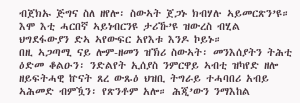ብጀክኡ ጅግና ስለ ዘየሎ፡ ስውኣት ጀጋኑ ክብሃሉ ኣይመርጽን’ዩ። እሞ እቲ ሓርበኛ ኣይነብርንዩ ታሪኹ’ዩ ዝውረስ ብሂል ህግደፋውያን ድኣ ኣየውፍር አየእቱ እንዶ ኮይኑ።
በዚ ኣጋጣሚ ናይ ሎም-ዘመን ዝኽሪ ስውኣት፡ መንእሰያትን ትሕቲ ዕድመ ቆልዑን፡ ንድልየት ኢሰያስ ንምርዋይ ኣብቲ ዝካየድ ዘሎ ዘይፍትሓዊ ኵናት ጸረ ውጹዕ ህዝቢ ትግራይ ተሓባበሪ አብይ ኣሕመድ ብምዃን፡ የጽንቶም አሎ። ሕጂ’ውን ንማእከል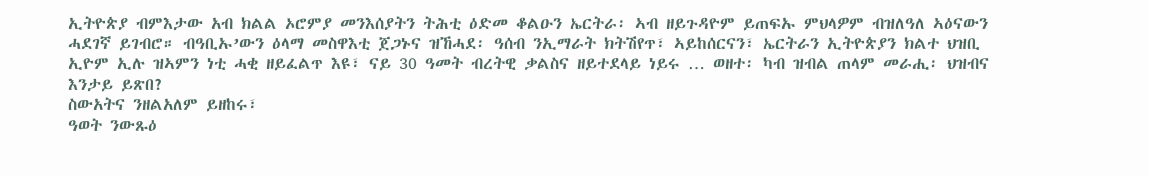ኢትዮጵያ ብምእታው አብ ክልል ኦሮምያ መንእሰያትን ትሕቲ ዕድመ ቆልዑን ኤርትራ፡ ኣብ ዘይጉዳዮም ይጠፍኡ ምህላዎም ብዝለዓለ ኣዕናውን ሓደገኛ ይገብሮ። ብዓቢኡ’ውን ዕላማ መስዋእቲ ጀጋኑና ዝኸሓደ፡ ዓሰብ ንኢማራት ክትሽየጥ፣ ኣይከሰርናን፣ ኤርትራን ኢትዮጵያን ክልተ ህዝቢ ኢዮም ኢሉ ዝኣምን ነቲ ሓቂ ዘይፈልጥ እዩ፣ ናይ 30 ዓመት ብረትዊ ቃልስና ዘይተደላይ ነይሩ … ወዘተ፡ ካብ ዝብል ጠላም መራሒ፡ ህዝብና እንታይ ይጽበ?
ስውአትና ንዘልአለም ይዘከሩ፣
ዓወት ንውጹዕ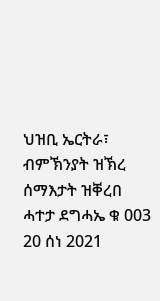ህዝቢ ኤርትራ፣
ብምኽንያት ዝኽረ ሰማእታት ዝቐረበ
ሓተታ ደግሓኤ ቁ 003
20 ሰነ 2021